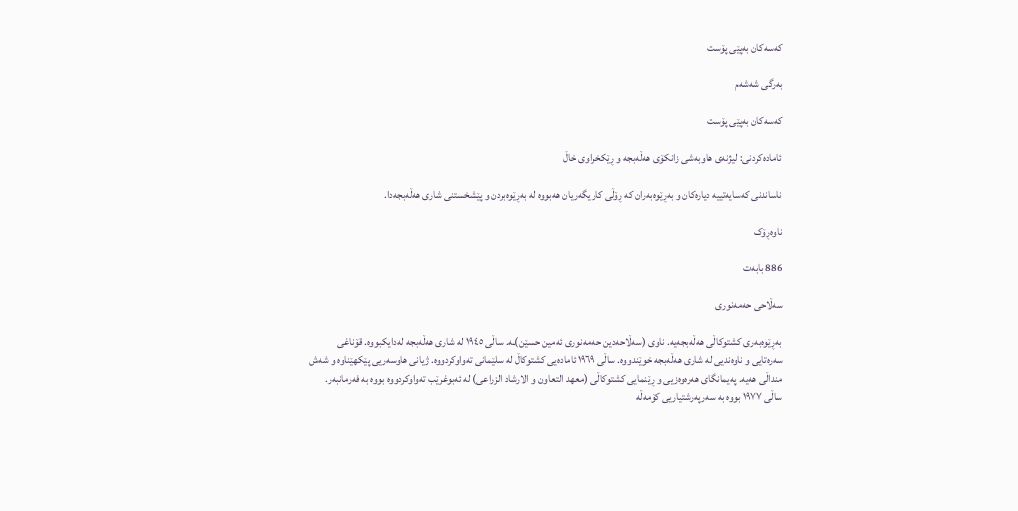کەسەکان بەپێی پۆست

بەرگی شەشەم

کەسەکان بەپێی پۆست

ئامادەکردنی: لیژنه‌ی هاوبه‌شی زانكۆی هه‌ڵه‌بجه‌ و ڕێكخراوی خاڵ

ناساندنی کەسایەتییە دیارەکان و بەڕێوەبەران کە ڕۆڵی کاریگەریان هەبووە لە بەڕێوەبردن و پێشخستنی شاری هەڵەبجەدا.

ناوەڕۆک

886 بابەت

سەڵاحی حەمەنوری

بەڕێوەبەری کشتوکاڵی ھەڵەبجەیە. ناوی (سەڵاحەدین حەمەنوری ئەمین حسێن)ـە. ساڵی ١٩٤٥ لە شاری ھەڵەبجە لەدایکبووە. قۆناغی سەرەتایی و ناوەندیی لە شاری ھەڵەبجە خوێندووە. ساڵی ١٩٦٩ ئامادەیی کشتوکاڵ لە سلێمانی تەواوکردووە. ژیانی هاوسەریی پێکهێناوە و شەش منداڵی هەیە. پەیمانگای ھەرەوەزیی و ڕێنمایی کشتوکاڵی (معھد التعاون و الارشاد الزراعی) لە ئەبوغرێب تەواوکردووە بووە بە فەرمانبەر. ساڵی ١٩٧٧ بووە بە سەرپەرشتیاریی کۆمەڵە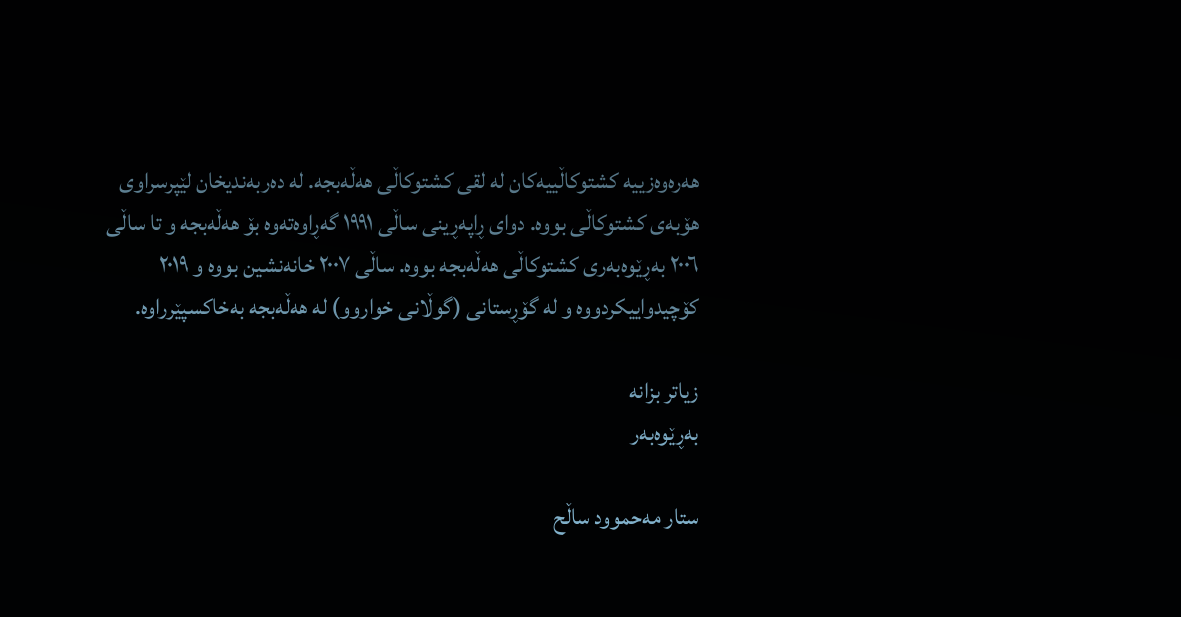ھەرەوەزییە کشتوکاڵییەکان لە لقی کشتوکاڵی ھەڵەبجە. لە دەربەندیخان لێپرسراوی ھۆبەی کشتوکاڵی بووە. دوای ڕاپەڕینی ساڵی ١٩٩١ گەڕاوەتەوە بۆ ھەڵەبجە و تا ساڵی ٢٠٠٦ بەڕێوەبەری کشتوکاڵی ھەڵەبجە بووە. ساڵی ٢٠٠٧ خانەنشین بووە و ٢٠١٩ کۆچیدواییکردووە و لە گۆڕستانی (گوڵانی خواروو) لە ھەڵەبجە بەخاکسپێرراوە.

زیاتر بزانە
بەڕێوەبەر

ستار مەحموود ساڵح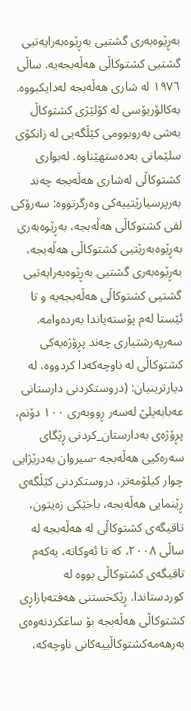بەڕێوەبەری گشتیی بەڕێوەبەرایەتیی گشتیی کشتوکاڵی هەڵەبجەیە. ساڵی ١٩٧٦ لە شاری هەڵەبجە لەدایکبووە. بەکالۆریۆسی لە کۆلێژی کشتوکاڵ بەشی بەروبوومی کێڵگەیی لە زانکۆی سلێمانی بەدەستهێناوە. لەبواری کشتوکاڵی لەشاری هەڵەبجە چەند بەرپرسیارێتییەکی وەرگرتووە: سەرۆکی لقی کشتوکاڵی هەڵەبجە، بەڕێوەبەری بەڕێوەبەرێتیی کشتوکاڵی هەڵەبجە، بەڕێوەبەری گشتیی بەڕێوەبەرایەتیی گشتیی کشتوکاڵی هەڵەبجەیە و تا ئێستا لەم پۆستەیاندا‌ بەردەوامە. سەرپەرشتیاری چەند پڕۆژەیەکی کشتوکاڵی لە ناوچەکەدا کردووە، لە دیارترینیان: (دروستکردنی دارستانی عەبابەیلێ لەسەر ڕووبەری ١٠٠ دۆنم، پڕۆژەی بەدارستان_کردنی ڕێگای سەرەکیی هەڵەبجە -سیروان بەدرێژایی چوار کیلۆمەتر، دروستکردنی کێڵگەی ڕێنمایی هەڵەبجە، باخێکی زەیتون، تاقیگەی کشتوکاڵی لە هەڵەبجە لە ساڵی ٢٠٠٨، کە تا ئەوکاتە، یەکەم تاقیگەی کشتوکاڵی بووە لە کوردستاندا. ڕێکخستنی هەفتەبازاڕی کشتوکاڵی هەڵەبجە بۆ ساغکردنەوەی بەرهەمەکشتوکاڵییەکانی ناوچەکە،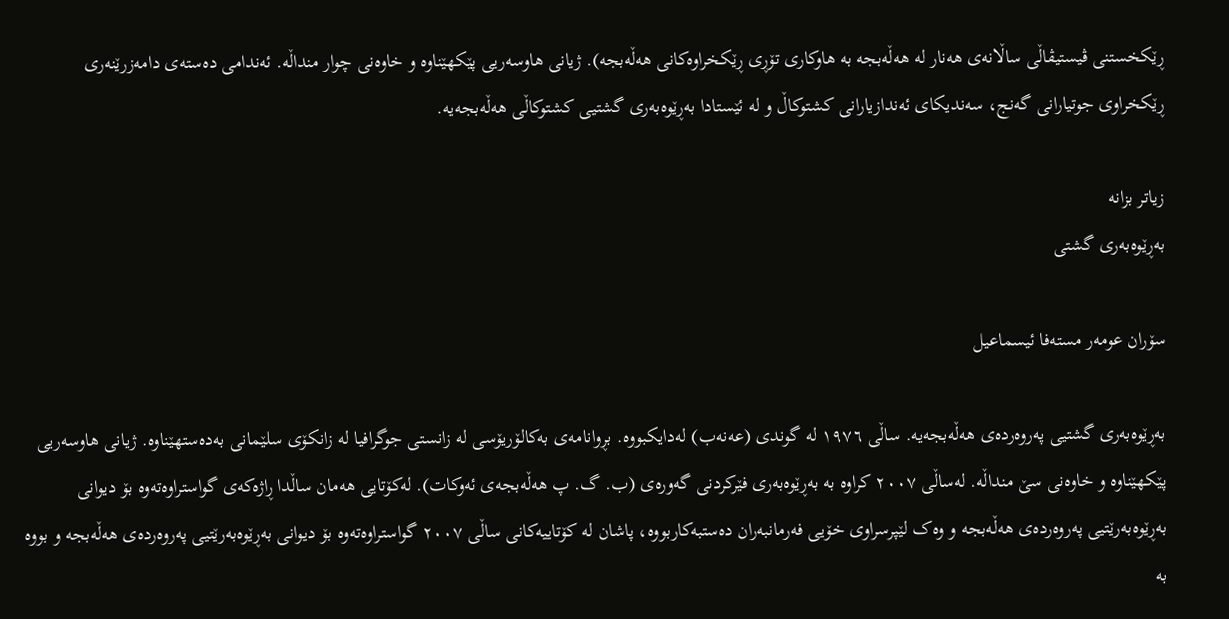ڕێکخستنی ڤیستیڤاڵی ساڵانەی هەنار لە هەڵەبجە بە هاوکاری تۆڕی ڕێکخراوەکانی هەڵەبجە). ژیانی هاوسەریی پێکهێناوە و خاوەنی چوار منداڵە. ئەندامی دەستەی دامەزرێنەری ڕێکخراوی جوتیارانی گەنج، سەندیکای ئەندازیارانی کشتوکاڵ و لە ئێستادا بەڕێوەبەری گشتیی کشتوکاڵی هەڵەبجەیە.

زیاتر بزانە
بەڕێوەبەری گشتی

سۆران عومەر مستەفا ئیسماعیل

بەڕێوەبەرى گشتیى پەروەردەى هەڵەبجەیه. ساڵی ١٩٧٦ لە گوندى (عەنەب) لەدایکبووه. بڕوانامەى بەکالۆريۆسى لە زانستى جوگرافيا لە زانکۆى سلێمانى بەدەستهێناوە. ژيانى هاوسەریی پێکهێناوە و خاوەنى سێ منداڵە. لەساڵى ٢٠٠٧ کراوە بە بەڕێوەبەرى فێرکردنى گەورەى (ب. گ. پ هەڵەبجەی ئەوکات). لەکۆتايى هەمان ساڵدا ڕاژەکەى گواستراوەتەوە بۆ دیوانی بەڕێوەبەرێتیی پەروەردەی هەڵەبجە و وەک لێپرسراوی خۆیی فەرمانبەران دەستبەکاربووە، پاشان لە کۆتاییەکانی ساڵی ٢٠٠٧ گواستراوەتەوە بۆ دیوانی بەڕێوەبەرێتیی پەروەردەی هەڵەبجە و بووە بە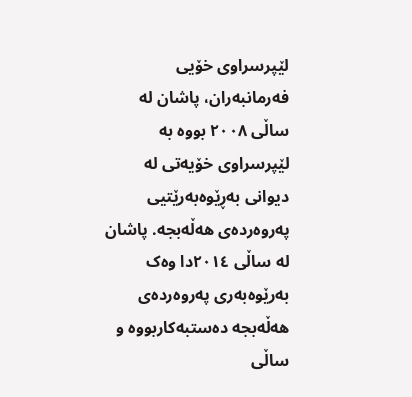لێپرسراوی خۆیی فەرمانبەران، پاشان لە ساڵی ٢٠٠٨ بووە بە لێپرسراوی خۆیەتی لە دیوانی بەڕێوەبەرێتیی پەروەردەی هەڵەبجە. پاشان لە ساڵى ٢٠١٤دا وەک بەرێوەبەری پەروەردەی هەڵەبجە دەستبەکاربووە و ساڵی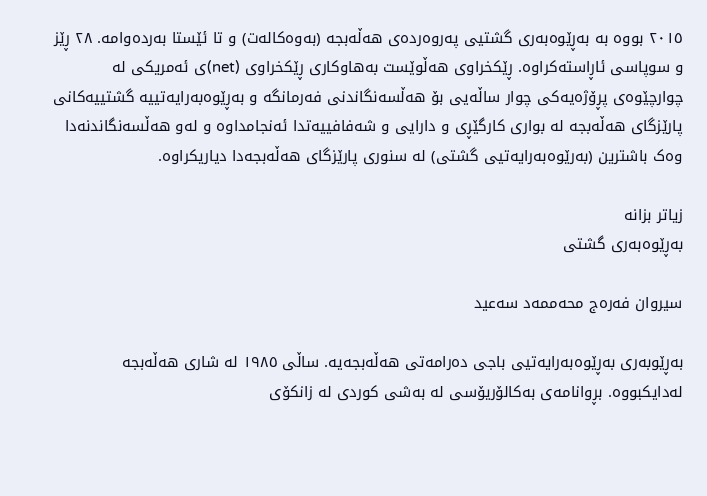٢٠١٥ بووە بە بەڕێوەبەرى گشتیى پەروەردەى هەڵەبجە (بەوەکالەت) و تا ئێستا بەردەوامه. ٢٨ ڕێز و سوپاسى ئاڕاستە‌کراوە. ڕێکخراوی هەڵوێست بەهاوکاری ڕێکخراوی (net)ی ئەمریکی له چوارچێوەی‌ پڕۆژەیەکی چوار ساڵەیی بۆ هەڵسەنگاندنی فەرمانگه ‌و بەڕێوەبەرایەتییە گشتییەکانی پارێزگاى هەڵەبجە لە بواری کارگێڕی و دارایی و شەفافيیەتدا ئەنجامداوە و لەو هەڵسەنگاندنەدا وەک باشترین (بەرێوەبەرایەتیی گشتی) له ‌سنوری پارێزگای هەڵەبجەدا دیاریکراوە.

زیاتر بزانە
بەڕێوەبەرى گشتى

سیروان فەرەج محەممەد سەعید

بەڕێوبەرى بەڕێوەبەرایەتیى باجى دەرامەتى هەڵەبجەیە. ساڵی ١٩٨٥ لە شاری هەڵەبجە لەدایکبووە. بڕوانامەی بەکالۆریۆسی لە بەشی کوردى لە زانکۆی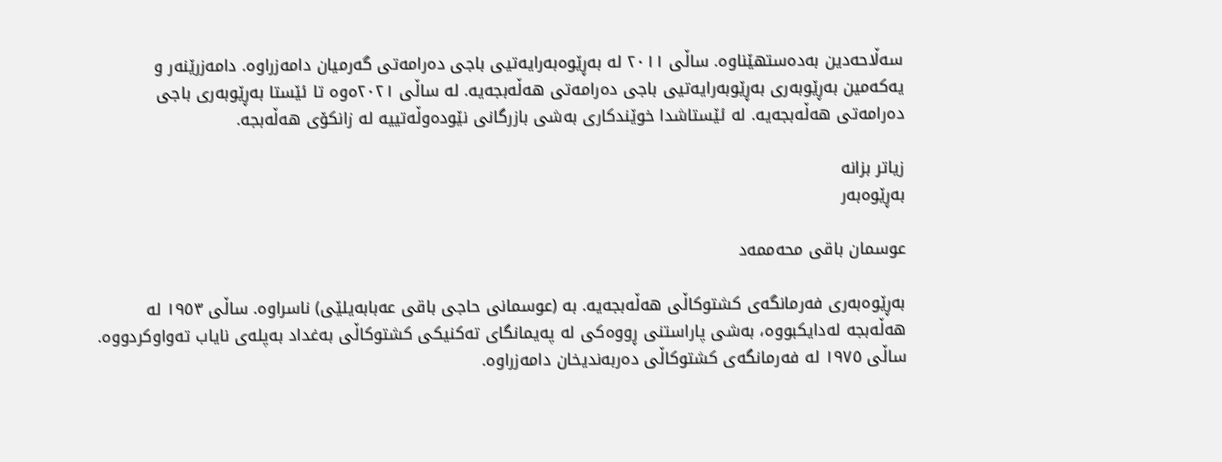سەڵاحەدین بەدەستهێناوە. ساڵی ٢٠١١ لە بەڕێوەبەرایەتیى باجى دەرامەتى گەرمیان دامەزراوە. دامەزرێنەر و یەکەمین بەڕێوبەرى بەڕێوبەرایەتیى باجى دەرامەتى هەڵەبجەیە. لە ساڵی ٢٠٢١ەوە تا ئێستا بەڕێوبەری باجى دەرامەتى هەڵەبجەیە. لە ئێستاشدا خوێندکارى بەشى بازرگانى نێودەوڵەتییە لە زانکۆى هەڵەبجە.

زیاتر بزانە
بەڕێوەبەر

عوسمان باقی محەممەد

بەڕێوەبەری فەرمانگەی کشتوکاڵی هەڵەبجەیە. بە (عوسمانی حاجی باقی عەبابەیلێی) ناسراوە. ساڵی ١٩٥٣ لە هەڵەبجە لەدایکبووە، بەشی پاراستنی ڕووەکی لە پەیمانگای تەکنیکی کشتوکاڵی بەغداد بەپلەی ناياب تەواوکردووە. ساڵی ١٩٧٥ لە فەرمانگەی کشتوکاڵی دەربەنديخان دامەزراوە.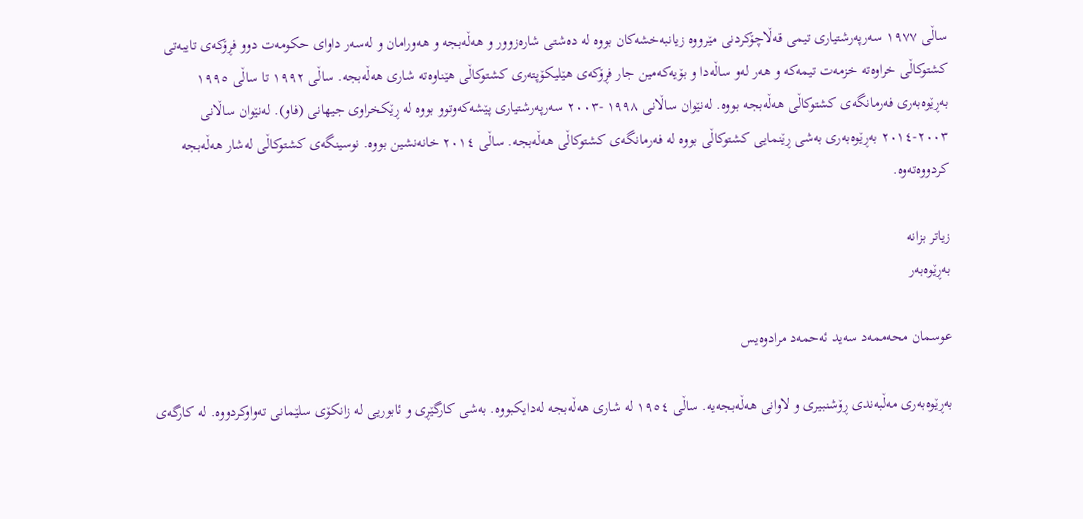ساڵی ١٩٧٧ سەرپەرشتیاری تیمی قەڵاچۆکردنی مێرووە زیانبەخشەکان بووە لە دەشتی شارەزوور و هەڵەبجە و هەورامان و لەسەر داوای حکومەت دوو فڕۆکەی تایبەتی کشتوکاڵی خراوەتە خزمەت تيمەکە و هەر لەو ساڵەدا و بۆيەکەمين جار فڕۆکەی هێلیکۆپتەری کشتوکاڵی هێناوەتە شاری هەڵەبجە. ساڵی ١٩٩٢ تا ساڵی ١٩٩٥ بەڕێوەبەری فەرمانگەی کشتوکاڵی هەڵەبجە بووە. لەنێوان ساڵانی ١٩٩٨ -٢٠٠٣ سەرپەرشتیاری پێشەکەوتوو بووە لە ڕێکخراوی جيهانی (فاو). لەنێوان ساڵانی ٢٠٠٣-٢٠١٤ بەڕێوەبەری بەشی ڕێنمايی کشتوکاڵی بووە لە فەرمانگەی کشتوکاڵی هەڵەبجە. ساڵی ٢٠١٤ خانەنشين بووە. نوسینگەی کشتوکاڵی لەشار هەڵەبجە کردووەتەوە.

زیاتر بزانە
بەڕێوەبەر

عوسمان محەممەد سەید ئەحمەد مرادوەیس

بەڕێوەبەری مەڵبەندی ڕۆشنبیری و لاوانی هەڵەبجەیە. ساڵی ١٩٥٤ لە شاری هەڵەبجە لەدایکبووە. بەشی کارگێڕی و ئابوریی لە زانکۆی سلێمانی تەواوکردووە. لە کارگەی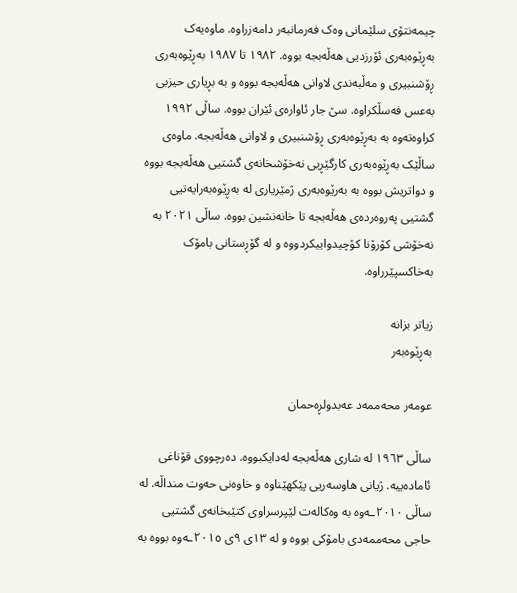چیمەنتۆی سلێمانی وەک فەرمانبەر دامەزراوە. ماوەیەک بەڕێوەبەری ئۆرزدیی هەڵەبجە بووە. ١٩٨٢ تا ١٩٨٧ بەڕێوەبەری ڕۆشنبیری و مەڵبەندی لاوانی هەڵەبجە بووە و بە بڕیاری حیزبی بەعس فەسڵکراوە. سێ جار ئاوارەی ئێران بووە. ساڵی ١٩٩٢ کراوەتەوە بە بەڕێوەبەری ڕۆشنبیری و لاوانی هەڵەبجە. ماوەی ساڵێک بەڕێوەبەری کارگێڕیی نەخۆشخانەی گشتیی هەڵەبجە بووە و دواتریش بووە بە بەرێوەبەری ژمێریاری لە بەڕێوەبەرایەتیی گشتیی پەروەردەی هەڵەبجە تا خانەنشین بووە. ساڵی ٢٠٢١ بە نەخۆشی کۆرۆنا کۆچیدواییکردووە و لە گۆڕستانی بامۆک بەخاکسپێرراوە.

زیاتر بزانە
بەڕێوەبەر

عومەر محەممەد عەبدولڕەحمان

ساڵی ١٩٦٣ لە شاری هەڵەبجە لەدایکبووە. دەرچووی قۆناغی ئامادەییە. ژیانی هاوسەریی پێکهێناوە و خاوەنی حەوت منداڵە. لە ساڵی ٢٠١٠ـەوە بە وەکالەت لێپرسراوی کتێبخانەی گشتیی حاجی محەممەدی بامۆکی بووە و لە ١٣ی ٩ی ٢٠١٥ـەوە بووە بە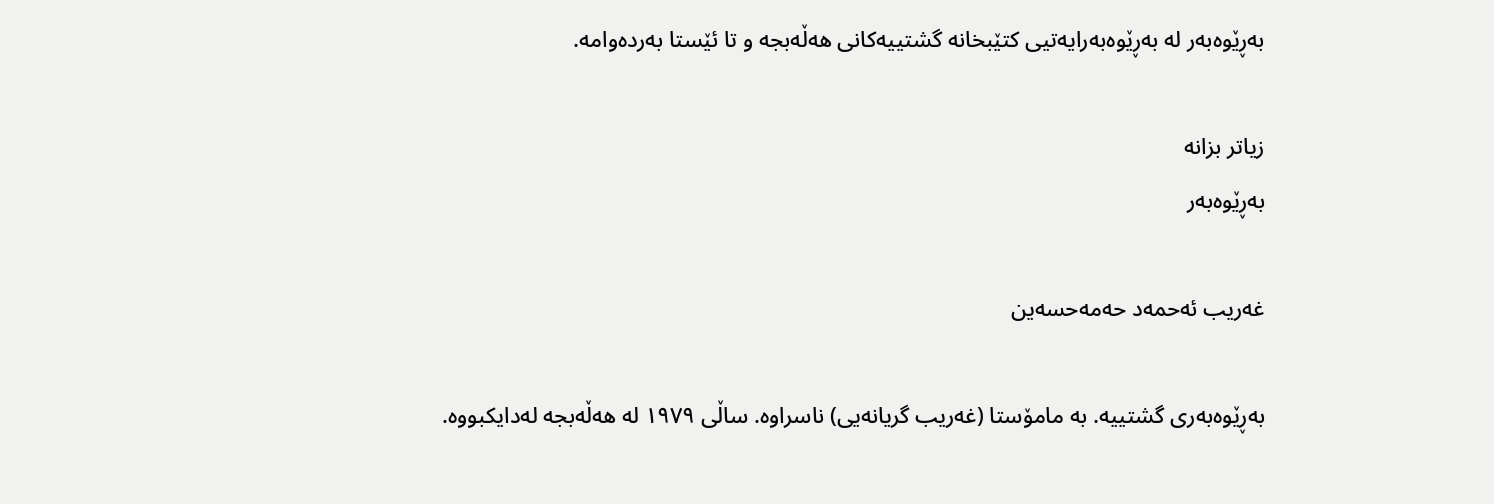بەڕێوەبەر لە بەڕێوەبەرایەتیی کتێبخانە گشتییەکانی هەڵەبجە و تا ئێستا بەردەوامە.

زیاتر بزانە
بەڕێوەبەر

غەریب ئەحمەد حەمەحسەین

بەڕێوەبەری گشتییە. بە مامۆستا (غەریب گریانەیی) ناسراوە. ساڵی ١٩٧٩ لە هەڵەبجە لەدایکبووە.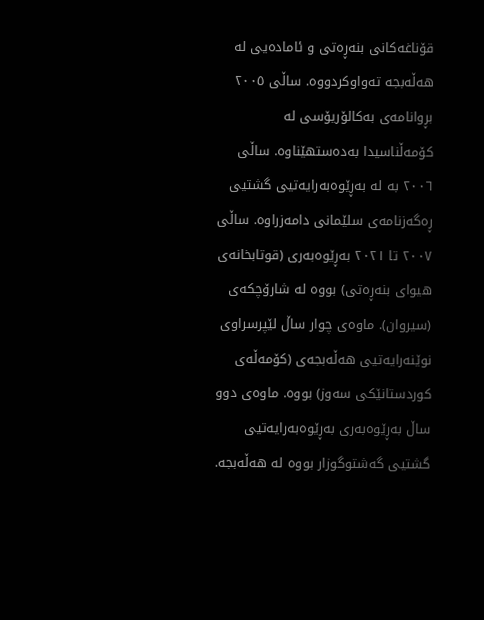قۆناغەکانی بنەڕەتی و ئامادەیی لە هەڵەبجە تەواوکردووە. ساڵی ٢٠٠٥ بڕوانامەی بەکالۆریۆسی لە کۆمەڵناسیدا بەدەستهێناوە. ساڵی ٢٠٠٦ بە لە بەڕێوەبەرایەتیی گشتیی ڕەگەزنامەی سلێمانی دامەزراوە. ساڵی ٢٠٠٧ تا ٢٠٢١ بەڕێوەبەری (قوتابخانەی هیوای بنەڕەتی) بووە لە شارۆچکەی (سیروان). ماوەی چوار ساڵ لێپرسراوی نوێنەرایەتیی هەڵەبجەی (کۆمەڵەی کوردستانێکی سەوز) بووە. ماوەی دوو ساڵ بەڕێوەبەری بەڕێوەبەرایەتیی گشتیی گەشتوگوزار بووە لە هەڵەبجە.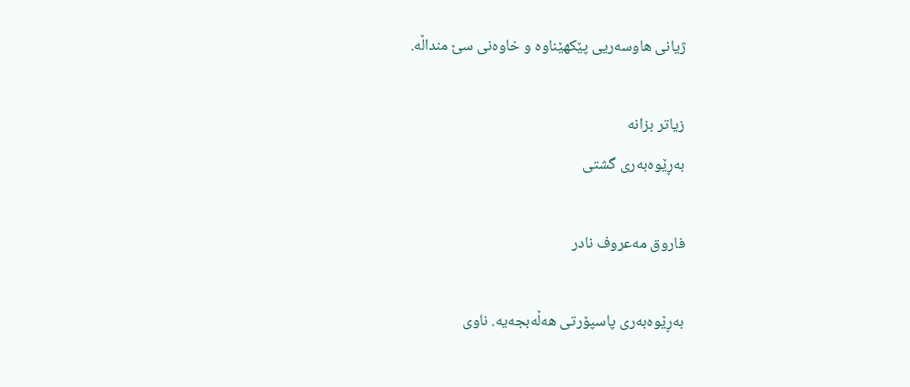ژیانی هاوسەریی پێکهێناوە‌ و خاوەنی سێ منداڵە.

زیاتر بزانە
بەڕێوەبەری گشتی

فاروق مەعروف نادر

بەڕێوەبەری پاسپۆرتی هەڵەبجەيە. ناوی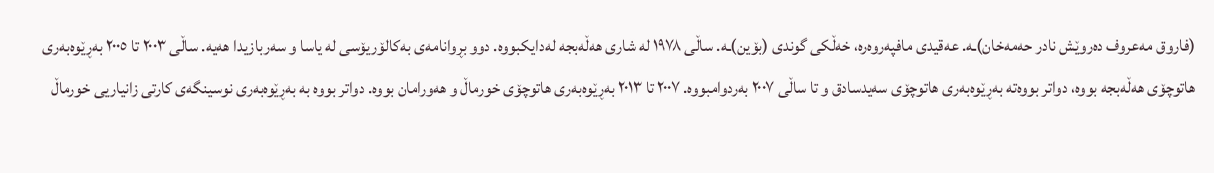(فاروق مەعروف دەروێش نادر حەمەخان)ـه. عەقیدی مافپەروەرە، خەڵکی گوندی (بۆین)ـە. ساڵی ١٩٧٨ لە شاری هەڵەبجە لەدایکبووە. دوو بڕوانامەی بەکالۆریۆسی لە یاسا و سەربازیدا هەیە. ساڵی ٢٠٠٣ تا ٢٠٠٥ بەڕێوەبەری هاتوچۆی هەڵەبجە بووە، دواتر بووەتە بەڕێوەبەری هاتوچۆی سەیدسادق و تا ساڵی ٢٠٠٧ بەردوامبووە. ٢٠٠٧ تا ٢٠١٣ بەڕێوەبەری هاتوچۆی خورماڵ و هەورامان بووە. دواتر بووە بە بەڕێوەبەری نوسینگەی کارتی زانیاریی خورماڵ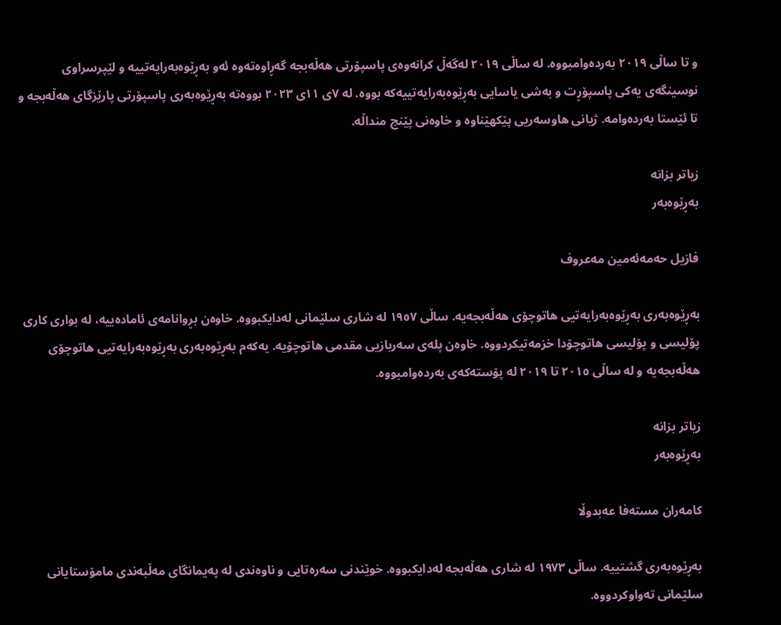و تا ساڵی ٢٠١٩ بەردەوامبووە. لە ساڵی ٢٠١٩ لەگەڵ کرانەوەی پاسپۆرتی هەڵەبجە گەڕاوەتەوە ئەو بەڕێوەبەرایەتییە و لێپرسراوی نوسینگەی یەکی پاسپۆڕت و بەشی یاسايی بەڕێوەبەرایەتییەکە بووە. لە ٧ی ١١ی ٢٠٢٣ بووەتە بەڕێوەبەری پاسپۆرتی پارێزگای هەڵەبجە و تا ئێستا بەردەوامە. ژیانی هاوسەریی پێکهێناوە و خاوەنی پێنج منداڵە.

زیاتر بزانە
بەڕێوەبەر

فازیل حەمەئەمین مەعروف

بەڕێوەبەری بەڕێوەبەرایەتیی هاتوچۆی هەڵەبجەیە. ساڵی ١٩٥٧ لە شاری سلێمانی لەدایکبووە. خاوەن بڕوانامەی ئامادەییە، لە بواری کاری پۆلیسی و پۆلیسی هاتوچۆدا خزمەتیکردووە. خاوەن پلەی سەربازیی مقدمی هاتوچۆیە. یەکەم بەڕێوەبەری بەڕێوەبەرایەتیی هاتوچۆی هەڵەبجەیە و لە ساڵی ٢٠١٥ تا ٢٠١٩ لە پۆستەکەی بەردەوامبووە.

زیاتر بزانە
بەڕێوەبەر

کامەران مستەفا عەبدوڵا

بەڕێوەبەری گشتییە. ساڵی ١٩٧٣ لە شاری هەڵەبجە لەدایکبووە. خوێندنی سەرەتایی و ناوەندی لە پەیمانگای مەڵبەندی مامۆستایانی سلێمانی تەواوکردووە.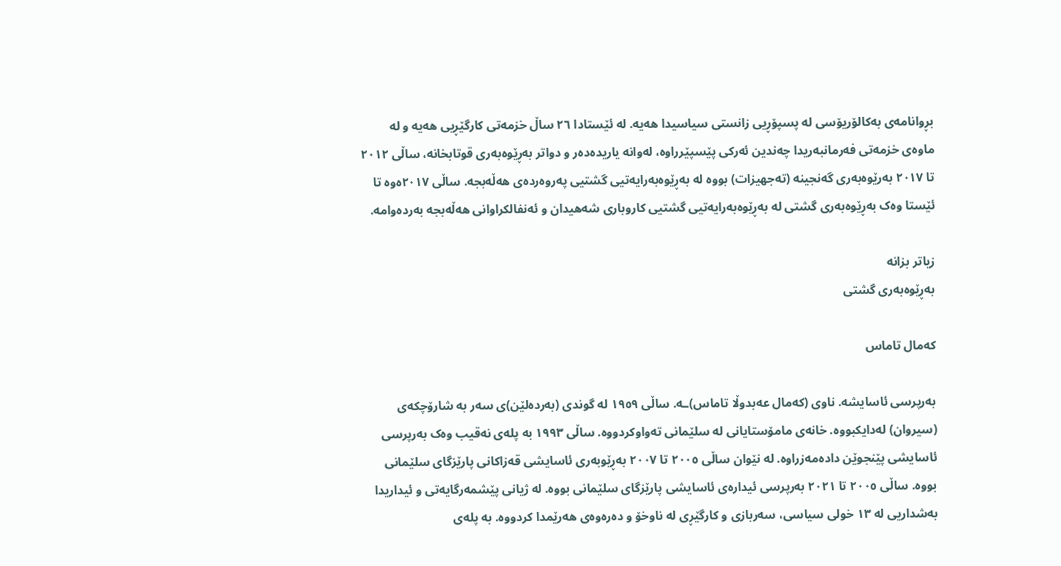بڕوانامەى بەکالۆریۆسی لە پسپۆڕیی زانستی سیاسیدا هەیە. لە ئێستادا ٢٦ ساڵ خزمەتی کارگێڕیی هەیە و لە ماوەی خزمەتی فەرمانبەریدا چەندین ئەرکی پێسپێرراوە، لەوانە یاریدەدەر و دواتر بەڕێوەبەری قوتابخانە، ساڵی ٢٠١٢ تا ٢٠١٧ بەرێوەبەری گەنجینە (تەجھیزات) بووە لە بەڕێوەبەرایەتیی گشتیی پەروەردەی هەڵەبجە. ساڵی ٢٠١٧ەوە تا ئێستا وەک بەڕێوەبەری گشتی لە بەڕێوەبەرایەتیی گشتیی کاروباری شەھیدان و ئەنفالکراوانی هەڵەبجە بەردەوامە.

زیاتر بزانە
بەڕێوەبەری گشتی

کەمال تاماس

بەرپرسی ئاسایشە. ناوی (کەمال عەبدوڵا تاماس)ـە. ساڵی ١٩٥٩ لە گوندی (بەردەلێن)ی سەر بە شارۆچکەی (سیروان) لەدایکبووە. خانەی مامۆستایانی لە سلێمانی تەواوکردووە. ساڵی ١٩٩٣ بە پلەی نەقیب وەک بەرپرسی ئاسایشی پێنجوێن دادەمەزراوە. لە نێوان ساڵی ٢٠٠٥ تا ٢٠٠٧ بەڕێوبەری ئاسایشی قەزاکانی پارێزگای سلێمانی بووە. ساڵی ٢٠٠٥ تا ٢٠٢١ بەرپرسی ئیدارەی ئاسایشی پارێزگاى سلێمانی بووە. لە ژیانی پێشمەرگایەتی و ئیداریدا بەشداریی لە ١٣ خولى سیاسی، سەربازی و کارگێڕی لە ناوخۆ و دەرەوەی هەرێمدا کردووە. بە پلەی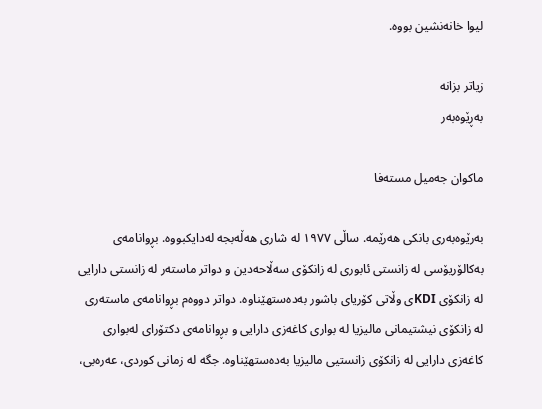لیوا خانەنشین بووە.

زیاتر بزانە
بەڕێوەبەر

ماکوان جەمیل مستەفا

بەرێوەبەرى بانکى هەرێمە. ساڵی ١٩٧٧ لە شاری هەڵەبجە لەدایکبووە. بڕوانامەى بەکالۆریۆسى لە زانستى ئابورى لە زانکۆى سەڵاحەدین و دواتر ماستەر لە زانستى دارایى لە زانکۆى KDIى وڵاتى کۆریاى باشور بەدەستهێناوە. دواتر دووەم بڕوانامەى ماستەرى لە زانکۆى نیشتیمانى مالیزیا لە بوارى کاغەزى دارایى و بڕوانامەى دکتۆراى لەبوارى کاغەزى دارایى لە زانکۆى زانستیى مالیزیا بەدەستهێناوە. جگە لە زمانى کوردى، عەرەبى،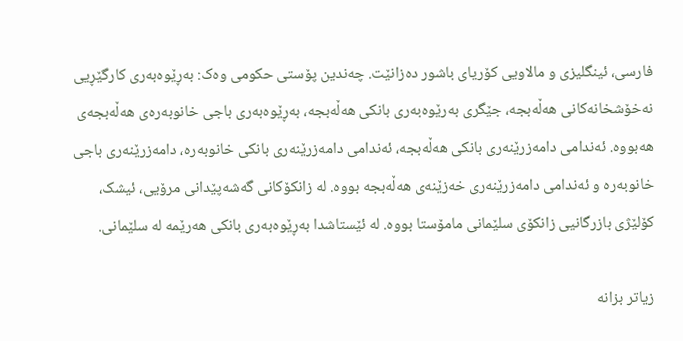فارسى، ئینگلیزى و مالاویى کۆریاى باشور دەزانێت. چەندین پۆستى حکومى وەک: بەڕێوەبەرى کارگێڕیى نەخۆشخانەکانى هەڵەبجە، جێگرى بەرێوەبەرى بانکى هەڵەبجە، بەڕێوەبەرى باجى خانوبەرەى هەڵەبجەی هەبووە. ئەندامى دامەزرێنەرى بانکى هەڵەبجە، ئەندامى دامەزرێنەرى بانکى خانوبەرە، دامەزرێنەرى باجى خانوبەرە و ئەندامى دامەزرێنەرى خەزێنەى هەڵەبجە بووە. لە زانکۆکانى گەشەپێدانى مرۆیى، ئیشک، کۆلێژى بازرگانیى زانکۆى سلێمانى مامۆستا بووە. لە ئێستاشدا بەڕێوەبەرى بانکى هەرێمە لە سلێمانى.

زیاتر بزانە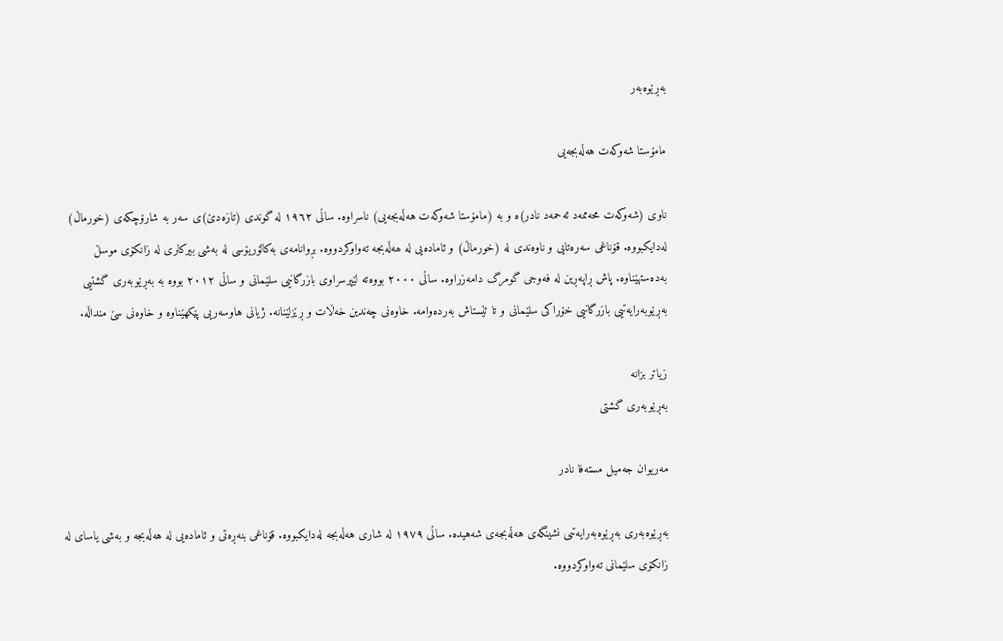بەڕێوەبەر

مامۆستا شەوکەت هەڵەبجەیی

ناوی (شەوکەت محەممەد ئەحمەد نادر)ە و بە (مامۆستا شەوکەت هەڵەبجەیی) ناسراوە. ساڵی ١٩٦٢ لە گوندی (تازەدێ)ی سەر به ‌شارۆچکەی (خورماڵ) لەدایکبووە. قۆناغی سەرەتایی و ناوەندى لە (خورماڵ) و ئامادەیی لە ھەڵەبجە تەواوکردووە. بڕوانامەی بەکالۆریۆسی لە بەشی بیرکاری لە ‌زانکۆی موسڵ بەدەستهێناوە. پاش ڕاپەڕین لە فەوجی گومرگ دامەزراوە. ساڵی ٢٠٠٠ بووەتە لێپرسراوی بازرگانیی سلێمانی و ‌ساڵی ٢٠١٢ بووە بە بەڕێوبەری گشتیی بەڕێوبەرایەتیی بازرگانیی خۆراکی سلێمانی و تا ئێستاش بەردەوامە. خاوەنی چەندین خەڵات و ڕێزلێنانە. ژیانی هاوسەریی پێکهێناوە و خاوەنی سێ منداڵە.

زیاتر بزانە
بەڕێوبەری گشتی

مەریوان جەمیل مستەفا نادر

بەڕێوەبەرى بەڕێوەبەرایەتىی نشینگەى هەڵەبجەى شەهیدە. ساڵی ١٩٧٩ لە شارى هەڵەبجە لەدایکبووە. قۆناغی بنەڕەتى و ئامادەیى لە هەڵەبجە و بەشى یاساى لە زانکۆى سلێمانى تەواوکردووە.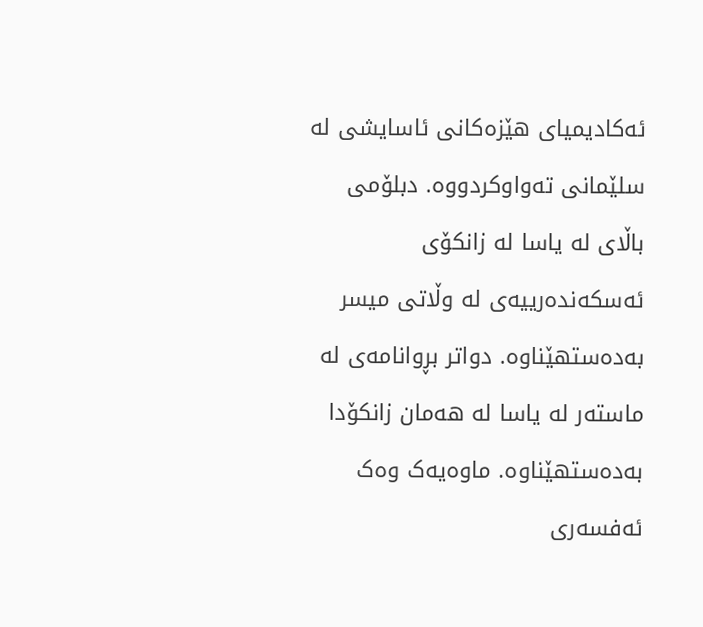ئەکادیمیاى هێزەکانى ئاسایشى لە سلێمانى تەواوکردووە. دبلۆمى باڵاى لە یاسا لە زانکۆى ئەسکەندەرییەى لە وڵاتى میسر بەدەستهێناوە. دواتر بڕوانامەی لە ماستەر لە یاسا لە هەمان زانکۆدا بەدەستهێناوە. ماوەیەک وەک ئەفسەرى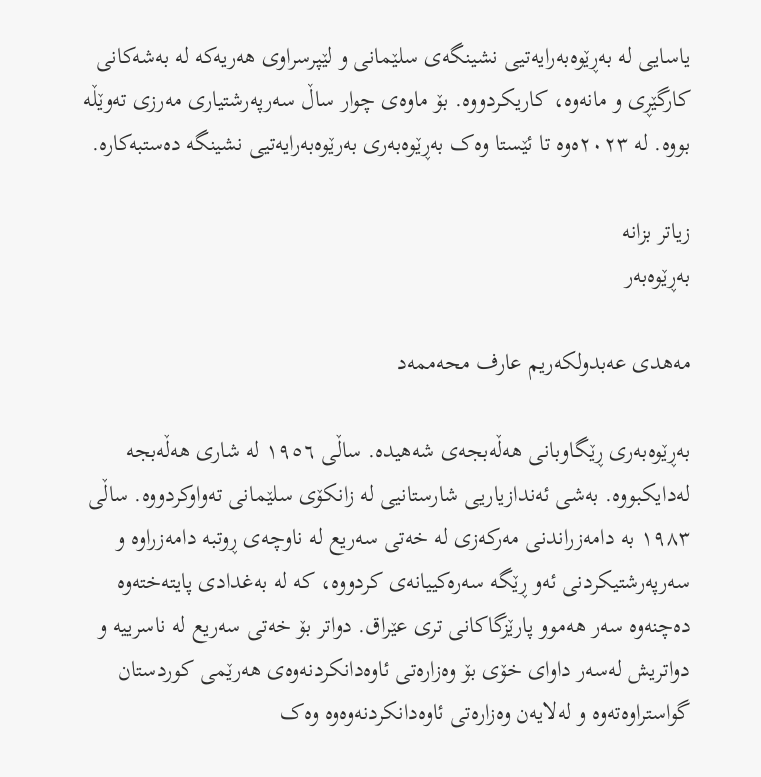یاسایى لە بەڕێوەبەرایەتیى نشینگەى سلێمانى و لێپرسراوى هەریەکە لە بەشەکانى کارگێڕى و مانەوە، کاریکردووە. بۆ ماوەی چوار ساڵ سەرپەرشتیارى مەرزى تەوێڵە بووە. لە ٢٠٢٣ەوە تا ئێستا وەک بەڕێوەبەرى بەرێوەبەرایەتیى نشینگە دەستبەکارە.

زیاتر بزانە
بەڕێوەبەر

مەهدى عەبدولکەریم عارف محەممەد

بەڕێوەبەرى ڕێگاوبانى هەڵەبجەى شەهیدە. ساڵی ١٩٥٦ لە شارى هەڵەبجە لەدایکبووە. بەشى ئەندازیاریى شارستانیى لە زانکۆى سلێمانى تەواوکردووە. ساڵى ١٩٨٣ بە دامەزراندنى مەرکەزى لە خەتى سەریع لە ناوچەى ڕوتبە دامەزراوە و سەرپەرشتیکردنى ئەو ڕێگە سەرەکییانەى کردووه،‌ کە لە بەغدادى پایتەختەوە دەچنەوە سەر هەموو پارێزگاکانى تری عێراق. دواتر بۆ خەتى سەریع لە ناسرییە و دواتریش لەسەر داواى خۆى بۆ وەزارەتى ئاوەدانکردنەوەى هەرێمى کوردستان گواستراوەتەوە و لەلایەن وەزارەتى ئاوەدانکردنەوەوە وەک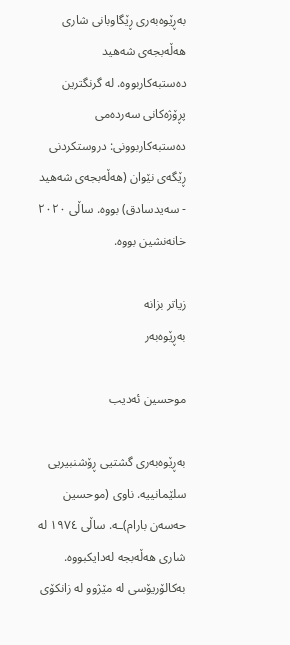بەڕێوەبەرى ڕێگاوبانى شارى هەڵەبجەى شەهید دەستبەکاربووە. لە گرنگترین پڕۆژەکانی سەردەمی دەستبەکاربوونی: دروستکردنى ڕێگەى نێوان (هەڵەبجەى شەهید - سەیدسادق) بووە. ساڵی ٢٠٢٠ خانەنشین بووە.

زیاتر بزانە
بەڕێوەبەر

موحسین ئەدیب

بەڕێوەبەری گشتیی ڕۆشنبیریی سلێمانییە. ناوی (موحسین حەسەن بارام)ـە. ساڵی ١٩٧٤ لە شاری هەڵەبجە لەدایکبووە. بەکالۆریۆسی لە مێژوو لە زانکۆی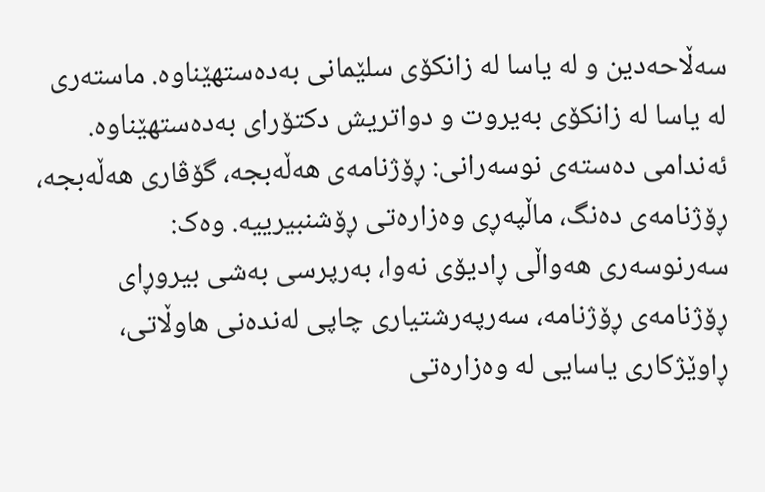سەڵاحەدین و لە یاسا لە زانکۆی سلێمانی بەدەستهێناوە. ماستەری لە یاسا لە زانکۆی بەیروت و دواتریش دکتۆرای بەدەستهێناوە. ئەندامی دەستەی نوسەرانی: ڕۆژنامەی هەڵەبجە، گۆڤاری هەڵەبجە، ڕۆژنامەی دەنگ، ماڵپەڕی وەزارەتی ڕۆشنبیرییە. وەک: سەرنوسەری هەواڵی ڕادیۆی نەوا، بەرپرسی بەشی بیروڕای ڕۆژنامەی ڕۆژنامە، سەرپەرشتیاری چاپی لەندەنی هاوڵاتی، ڕاوێژکاری یاسایی لە وەزارەتی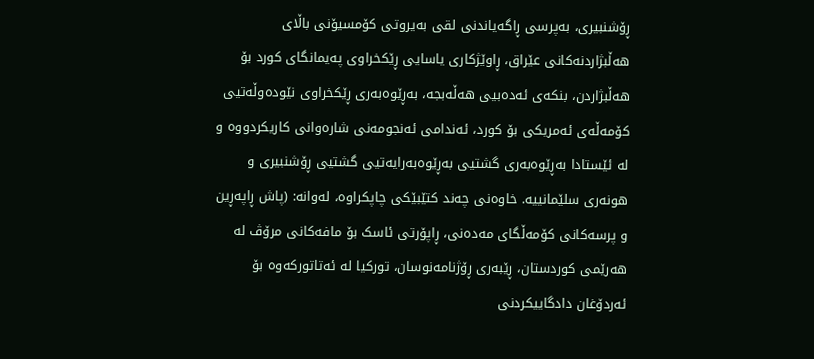ڕۆشنبیری، بەپرسی ڕاگەیاندنی لقی بەیروتی کۆمسیۆنی باڵای هەڵبژاردنەکانی عێراق، ڕاوێژکاری یاسایی ڕێکخراوی پەیمانگای کورد بۆ هەڵبژاردن، بنکەی ئەدەبیی هەڵەبجە، بەڕێوەبەری ڕێکخراوی نێودەوڵەتیی کۆمەڵەی ئەمریکی بۆ کورد، ئەندامی ئەنجومەنی شارەوانی کاریکردووە و لە ئێستادا بەڕێوەبەری گشتیی بەڕێوەبەرایەتیی گشتیی ڕۆشنبیری و هونەری سلێمانییە. خاوەنی چەند کتێبێکی چاپکراوە، لەوانە: (پاش ڕاپەڕین و پرسەکانی کۆمەڵگای مەدەنی، ڕاپۆرتی ئاسک بۆ مافەکانی مرۆڤ لە هەرێمی کوردستان، ڕێبەری ڕۆژنامەنوسان، تورکیا لە ئەتاتورکەوە بۆ ئەردۆغان دادگاییکردنی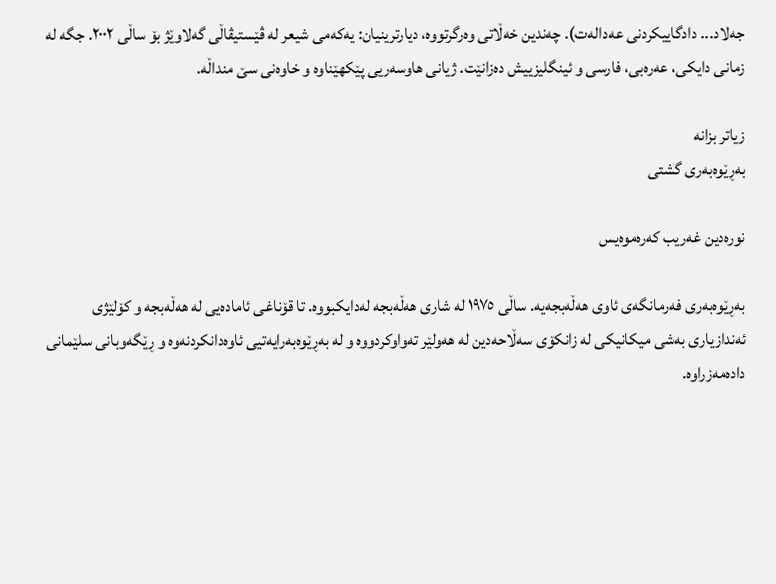جەلاد... دادگاییکردنی عەدالەت). چەندین خەڵاتی وەرگرتووە، دیارترینیان: یەکەمی شیعر لە ڤێستیڤاڵی گەلاوێژ بۆ ساڵی ٢٠٠٢. جگە لە زمانی دایکی، عەرەبی، فارسی و ئینگلیزییش دەزانێت. ژیانی هاوسەریی پێکهێناوە و خاوەنی سێ منداڵە.

زیاتر بزانە
بەڕێوەبەری گشتی

نورەدین غەریب کەرەموەیس

بەڕێوەبەرى فەرمانگەى ئاوى هەڵەبجەیە. ساڵى ١٩٧٥ لە شارى هەڵەبجە لەدایکبووە. تا قۆناغی ئامادەیى لە هەڵەبجە و کۆلێژى ئەندازیارى بەشى میکانیکى لە زانکۆى سەڵاحەدین لە هەولێر تەواوکردووە و لە بەڕێوەبەرایەتیى ئاوەدانکردنەوە و ڕێگەوبانى سلێمانى دادەمەزراوە.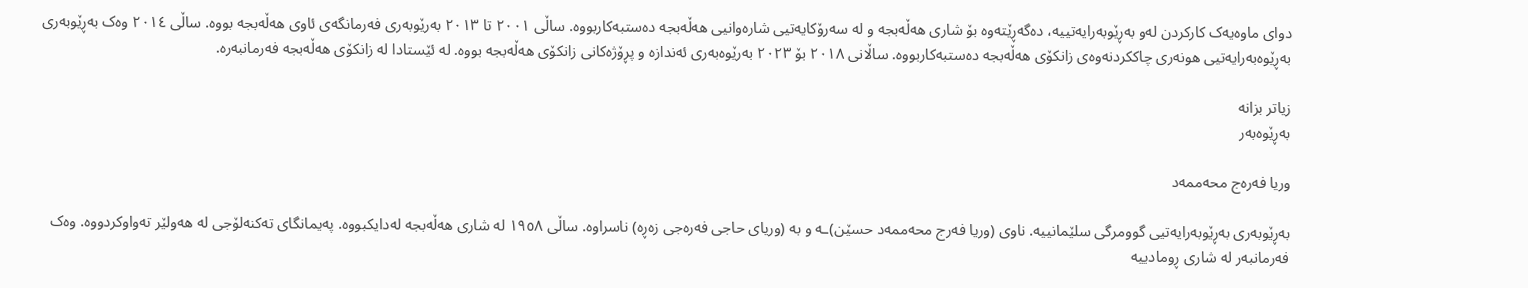دواى ماوەیەک کارکردن لەو بەڕێوبەرایەتییە، دەگەڕێتەوە بۆ شارى هەڵەبجە و لە سەرۆکایەتیى شارەوانیى هەڵەبجە دەستبەکاربووە. ساڵى ٢٠٠١ تا ٢٠١٣ بەرێوبەرى فەرمانگەى ئاوى هەڵەبجە بووە. ساڵى ٢٠١٤ وەک بەڕێوبەرى بەڕێوەبەرایەتیى هونەرى چاککردنەوەى زانکۆى هەڵەبجە دەستبەکاربووە. ساڵانى ٢٠١٨ بۆ ٢٠٢٣ بەرێوەبەرى ئەندازە و پڕۆژەکانى زانکۆى هەڵەبجە بووە. لە ئێستادا لە زانکۆى هەڵەبجە فەرمانبەرە.

زیاتر بزانە
بەڕێوەبەر

وریا فەرەج محەممەد

بەڕێوبەری بەڕێوبەرایەتیی گوومرگی سلێمانییە. ناوی (وریا فەرج محەممەد حسێن)ـە و بە (وریای حاجی فەرەجی زەڕە) ناسراوە. ساڵی ١٩٥٨ لە شاری هەڵەبجە لەدایکبووە. پەیمانگای تەکنەلۆجی لە هەولێر تەواوکردووە. وەک فەرمانبەر لە شاری ڕومادییە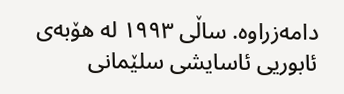دامەزراوە. ساڵی ١٩٩٣ لە هۆبەی ئابوریی ئاسایشی سلێمانی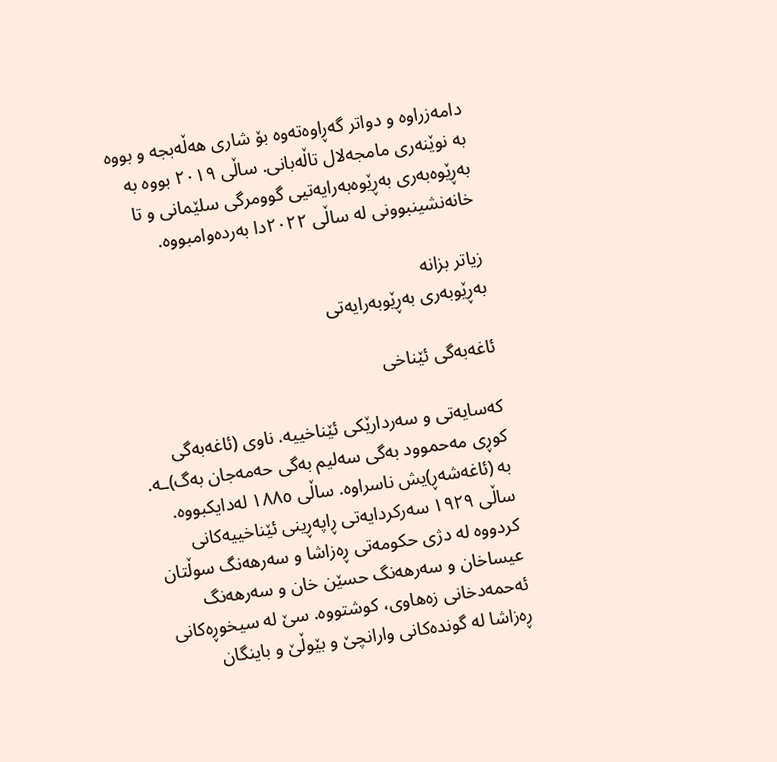دامەزراوە و دواتر گەڕاوەتەوە بۆ شاری هەڵەبجە و بووە بە نوێنەری مامجەلال تاڵەبانی. ساڵی ٢٠١٩ بووە بە بەڕێوەبەری بەڕێوەبەرایەتیی گوومرگی سلێمانی و تا خانەنشینبوونی لە ساڵی ٢٠٢٢دا بەردەوامبووە.

زیاتر بزانە
بەڕێوبەری بەڕێوبەرایەتی

ئاغەبەگی ئێناخی

کەسایەتی و سەردارێکی ئێناخییە. ناوی (ئاغەبەگی کوڕی مەحموود بەگی سەلیم بەگی حەمەجان بەگ)ـە. بە (ئاغەشەڕ)یش ناسراوە. ساڵی ١٨٨٥ لەدایکبووە. ساڵی ١٩٢٩ سەرکردایەتی ڕاپەڕینی ئێناخییەکانی کردووە لە دژی حکومەتی ڕەزاشا و سەرهەنگ سوڵتان عیساخان و سەرهەنگ حسێن خان و سەرهەنگ ئەحمەدخانی زەهاوی، کوشتووە. سێ لە سیخوڕەکانی ڕەزاشا لە گوندەکانی وارانچێ و بێوڵێ و باینگان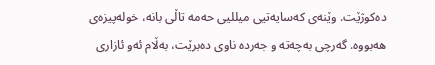دەکوژێت. وێنەی کەسایەتیی میللیی حەمە تاڵی بانە، خولەپیزەی هەبووە. گەرچی بەچەتە و جەردە ناوی دەبرێت، بەڵام ئەو ئازاری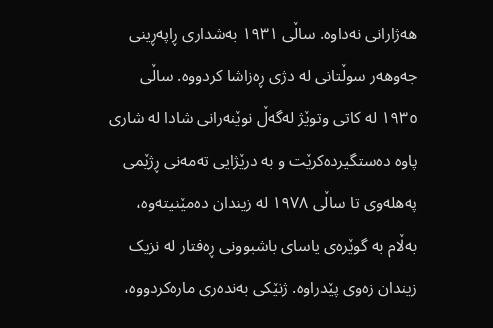هەژارانی نەداوە. ساڵی ١٩٣١ بەشداری ڕاپەڕینی جەوهەر سوڵتانی لە دژی ڕەزاشا کردووە. ساڵی ١٩٣٥ لە کاتی وتوێژ لەگەڵ نوێنەرانی شادا لە شاری پاوە دەستگیردەکرێت و بە درێژایی تەمەنی ڕژێمی پەهلەوی تا ساڵی ١٩٧٨ لە زیندان دەمێنیتەوە، بەڵام بە گوێرەی یاسای باشبوونی ڕەفتار لە نزیک زیندان زەوی پێدراوە. ژنێکی بەندەری مارەکردووە،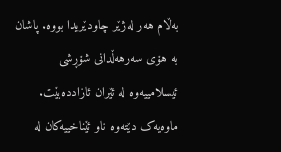بەڵام هەر لەژێر چاودێریدا بووە. پاشان بە هۆی سەرهەڵدانی شۆڕشی ئیسلامییەوە لە ئێران ئازاددەبێت. ماوەیەک دێتەوە ناو ئێناخییەکان لە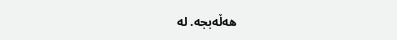هەڵەبجە. لە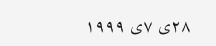٢٨ی ٧ی ١٩٩٩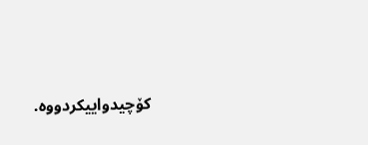کۆچیدواییکردووە.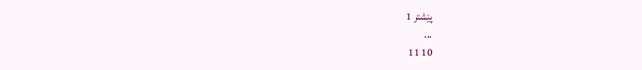پێشتر 1
...
10 11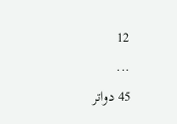12
...
45 دواتر